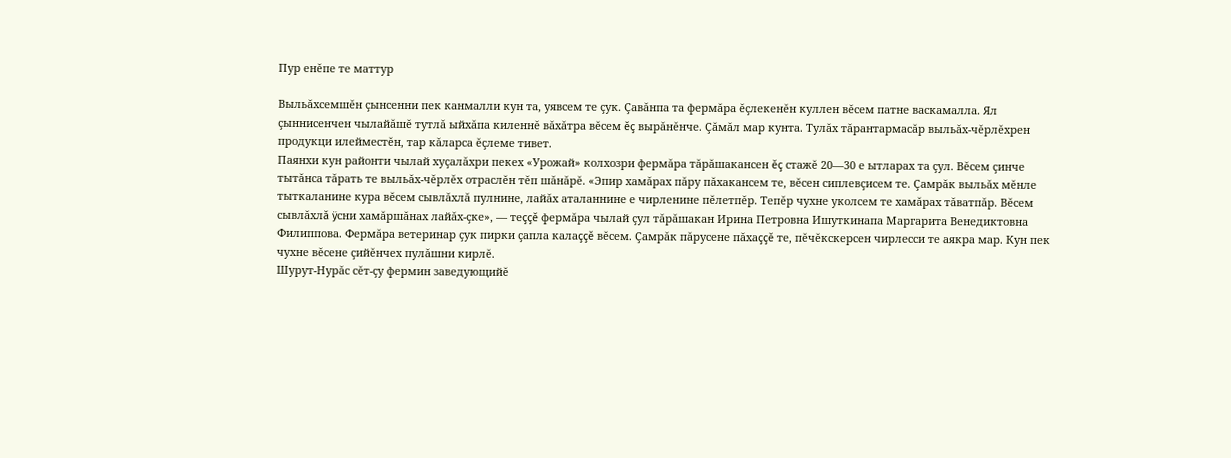Пур енĕпе те маттур

Выльăхсемшĕн çынсенни пек канмалли кун та, уявсем те çук. Çавăнпа та фермăра ĕçлекенĕн куллен вĕсем патне васкамалла. Ял çыннисенчен чылайăшĕ тутлă ыйхăпа киленнĕ вăхăтра вĕсем ĕç вырăнĕнче. Çăмăл мар кунта. Тулăх тăрантармасăр выльăх-чĕрлĕхрен продукци илейместĕн, тар кăларса ĕçлеме тивет.
Паянхи кун районти чылай хуçалăхри пекех «Урожай» колхозри фермăра тăрăшакансен ĕç стажĕ 20—30 е ытларах та çул. Вĕсем çинче тытăнса тăрать те выльăх-чĕрлĕх отраслĕн тĕп шăнăрĕ. «Эпир хамăрах пăру пăхакансем те, вĕсен сиплевçисем те. Çамрăк выльăх мĕнле тыткаланине кура вĕсем сывлăхлă пулнине, лайăх аталаннине е чирленине пĕлетпĕр. Тепĕр чухне уколсем те хамăрах тăватпăр. Вĕсем сывлăхлă ÿсни хамăршăнах лайăх-çке», — теççĕ фермăра чылай çул тăрăшакан Ирина Петровна Ишуткинапа Маргарита Венедиктовна Филиппова. Фермăра ветеринар çук пирки çапла калаççĕ вĕсем. Çамрăк пăрусене пăхаççĕ те, пĕчĕкскерсен чирлесси те аякра мар. Кун пек чухне вĕсене çийĕнчех пулăшни кирлĕ.
Шурут-Нурăс сĕт-çу фермин заведующийĕ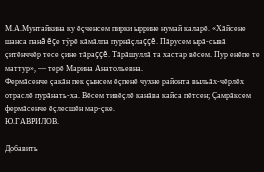М.А.Мунтайкина ку ĕçченсем пирки ыррине нумай каларĕ. «Хăйсене шанса панă ĕçе тÿрĕ кăмăлпа пурнăçлаççĕ. Пăрусем ырă-сывă çитĕнччĕр тесе çине тăраççĕ. Тăрăшуллă та хастар вĕсем. Пур енĕпе те маттур», — терĕ Марина Анатольевна.
Фермăсенче çакăн пек çынсем ĕçпенĕ чухне районта выльăх-чĕрлĕх отраслĕ пурăнать-ха. Вĕсем тивĕçлĕ канăва кайса пĕтсен; Çамрăксем фермăсенче ĕçлесшĕн мар-çке.
Ю.ГАВРИЛОВ.

Добавить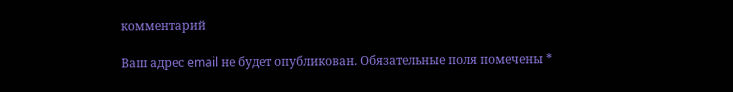комментарий

Ваш адрес email не будет опубликован. Обязательные поля помечены *